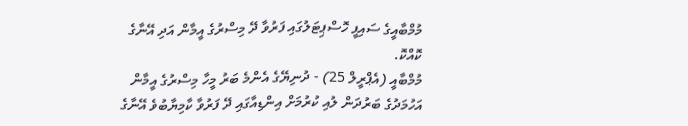މުމްބާއީގެ ސައިފީ ހޮސްޕިޓަލުގައި ފަރުވާ ދޭ މިސްރުގެ އީމާން އަދި އޭނާގެ ކޮއްކޮ.
މުމްބާއީ (އެޕްރީލް 25) - ދުނިޔޭގެ އެންމެ ބަރު މީހާ މިސްރުގެ އީމާން އަހުމަދުގެ ބަރުދަން ލުއި ކުރުމަށް އިންޑިއާގައި ދޭ ފަރުވާ ކާމިޔާބުވެ އޭނާގެ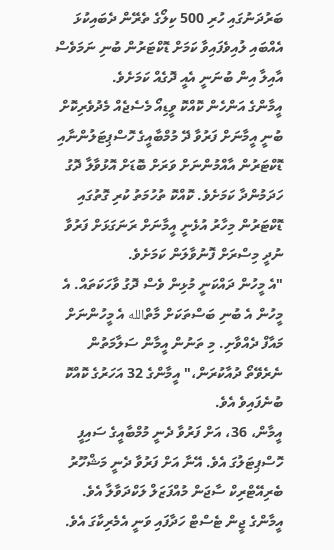ބަރުދަނުގައި ހުރި 500 ކިލޯގެ ތެރޭން ދެބައިކުޅަ އެއްބައި ލުއިވެފައިވާ ކަމަށް ޑޮކްޓަރުން ބުނި ނަމަވެސް އާއިލާ އިން ބުނަނީ އެއީ ދޮގެއް ކަމަށެވެ.
އީމާންގެ އަންހެން ކޮއްކޮ ވީޑިއޯ މެސެޖެއް މެދުވެރިކޮށް ބުނީ އީމާނަށް ފަރުވާ ދޭ މުމްބާއީގެ ހޮސްޕިޓަލުންނާއި ޑޮކްޓަރުން އާއްމުންނަށް ވަރަށް ބޮޑަށް އޮޅުވާލާ ދޮގު ހަދަމުންދާ ކަމަށެވެ. ކޮއްކޮ ތުހުމަތު ކުރި ގޮތުގައި ޑޮކްޓަރުން މިހާރު އުޅެނީ އީމާނަށް ރަނަގަޅަށް ފަރުވާ ނުދީ މިސްރަށް ފޮނުވާލަން ކަމަށެވެ.
"އެ މީހުން ދައްކަނީ މުޅިން ވެސް ދޮގު ވާހަކަތައް. އެ މީހުން އެ ބުނި ބަސްތަކަށް މާތްالله އެ މީހުންނަށް މައާފް ދެއްވާށި. މި ތަނުން އީމާން ސަލާމަތުން ނެރެވޭތޯ ދުއާކުރަން،" އީމާންގެ 32 އަހަރުގެ ކޮއްކޮ ބުނެފައިވެ އެވެ.
އީމާން، 36، އަށް ފަރުވާ ދެނީ މުމްބާއީގެ ސައިފީ ހޮސްޕިޓަލުގަ އެވެ. އޭނާ އަށް ފަރުވާ ދެނީ މަޝްހޫރު ބެރިއޭޓްރިކް ސާޖަން މުއްފަޒަލް ލަކްދަވާލާ އެވެ. އީމާންގެ ޖީން ޓެސްޓް ހަދާފައި ވަނީ އެމެރިކާގަ އެވެ.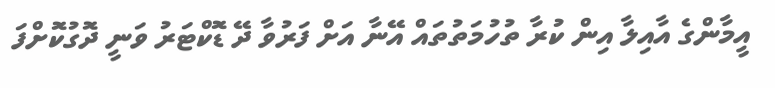އީމާންގެ އާއިލާ އިން ކުރާ ތުހުމަތުތައް އޭނާ އަށް ފަރުވާ ދޭ ޑޮކްޓަރު ވަނީ ދޮގުކޮށްފަ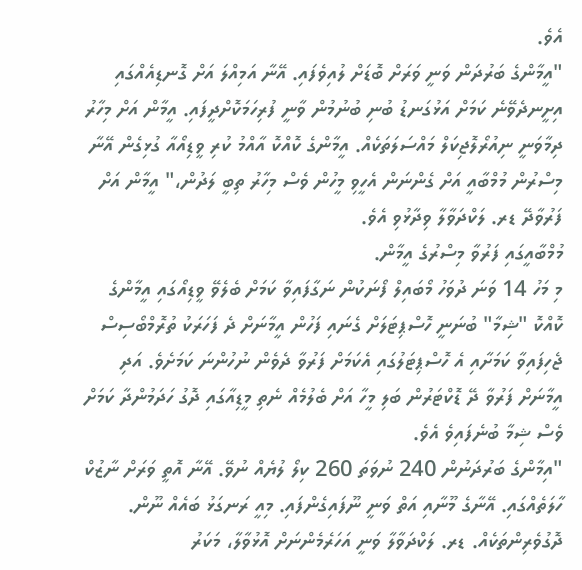އެވެ.
"އީމާންގެ ބަރުދަން ވަނީ ވަރަށް ބޮޑަށް ލުއިވެފައި. އޭނާ އަމިއްލަ އަށް ގޮނޑިއެއްގައި އިށީނދެވޭނެ ކަމަށް އަޅުގަނޑު ބުނި ބުނުމުން ވާނީ ފުރިހަމަކޮށްދީފައި. އީމާން އަށް މިހާރު ދިމާވަނީ ނިއުރޯލޮޖިކަލް މައްސަލަތަކެއް. އީމާންގެ ކޮއްކޮ އާއްމު ކުރި ވީޑިއޯއާ ގުޅިގެން އޭނާ މިސްރުން މުމްބާއީ އަށް ގެންނަން އެހީވި މީހުން ވެސް މިހާރު ތިބީ ލަދުން،" އީމާން އަށް ފަރުވާދޭ ޑރ. ލަކްދަވާލާ ވިދާޅުވި އެވެ.
މުމްބާއީގައި ފަރުވާ މިސްރުގެ އީމާން.
މި މަހު 14 ވަނަ ދުވަހު މޯބައިލް ފޯނަކުން ނަގާފައިވާ ކަމަށް ބެލެވޭ ވީޑިއޯގައި އީމާންގެ ކޮއްކޮ "ޝިމާ" ބުނަނީ ހޮސްޕިޓަލަށް ގެނައި ފަހުން އީމާނަށް ދެ ފަހަރަކު ތުރޮމްބޯސިސް ޖެހިފައިވާ ކަމަށާއި އެ ހޮސްޕިޓަލުގައި އެކަމަށް ފަރުވާ ދެވެން ނުހުންނަ ކަމަށެވެ. އަދި އީމާނަށް ފަރުވާ ދޭ ޑޮކްޓަރުން ބަލި މީހާ އަށް ބެލުމެއް ނެތި މީޑިއާގައި ދޮގު ހަދަމުންދާ ކަމަށް ވެސް ޝިމާ ބުނެފައިވެ އެވެ.
"އިމާންގެ ބަރުދަނުން 240 ނުވަތަ 260 ކިލޯ ލުޔެއް ނުވޭ. އޭނާ އޮތީ ވަރަށް ނާޒުކް ހާލަތެއްގައި. އޭނާގެ މޫނާއި އަތް ވަނީ ނޫފައިގެންފައި. މިއީ ރަނގަޅު ބައެއް ނޫން. ދޮގުވެރިންތަކެއް. ޑރ. ލަކްދަވާލާ ވަނީ އަހަރެމެންނަށް އޮޅުވާލާ، މަކަރު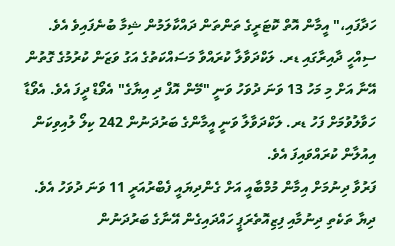ހަދާފައި،" އީމާން އޮތް ކޮޓަރީގެ ތަންތަން ދައްކާލަމުން ޝިމާ ބުނެފައިވެ އެވެ.
ސިއްހީ ދާއިރާގައި ޑރ. ލަކްދަވާލާ ކުރައްވާ މަސައްކަތުގެ އަގު ވަޒަން ކުރުމުގެ ގޮތުން އޭނާ އަށް މި މަހު 13 ވަނަ ދުވަހު ވަނީ "މޭން އޮފް ދި އިޔާގެ" އެވޯޑް ދީފަ އެވެ. އެވޯޑާ ހަވާލުވުމަށް ފަހު ޑރ. ލަކްދަވާލާ ވަނީ އީމާންގެ ބަރުދަނުން 242 ކިލޯ ލުއިވިކަން އިއުލާން ކުރައްވައިފަ އެވެ.
ފަރުވާ ދިނުމަށް އިމާން މުމްބާއީ އަށް ގެންދިޔައީ ފެބްރުއަރީ 11 ވަނަ ދުވަހު އެވެ. ދިޔާ ތަކެތި ދިނުމާއި ފިޒިއޮތެރަޕީ ހައްދައިގެން އޭނާގެ ބަރުދަނުން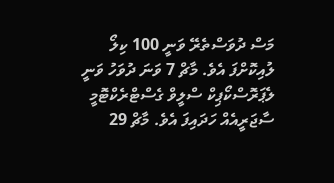މަސް ދުވަސްތެރޭ ވަނީ 100 ކިލޯ ލުއިކޮށްފަ އެވެ. މާޗް 7 ވަނަ ދުވަހު ވަނީ ލެޕަރޮސްކޯޕިކް ސްލީވް ގެސްޓްރެކްޓޮމީ ސާޖަރީއެއް ހަދައިފަ އެވެ. މާޗް 29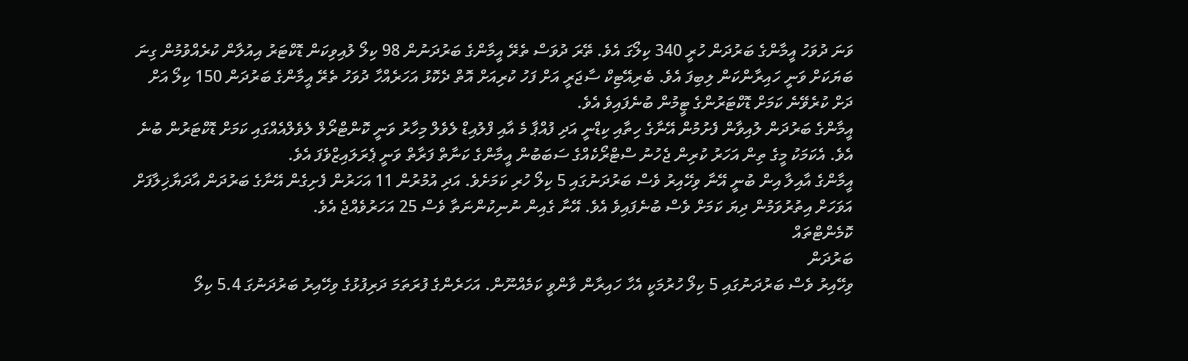ވަނަ ދުވަހު އީމާންގެ ބަރުދަން ހުރީ 340 ކިލޯގަ އެވެ. ތޭރަ ދުވަސް ތެރޭ އީމާންގެ ބަރުދަނުން 98 ކިލޯ ލުއިވިކަން ޑޮކްޓަރު އިއުލާން ކުރެއްވުމުން ގިނަ ބަޔަކަށް ވަނީ ހައިރާންކަން ލިބިފަ އެވެ. ބެރިއޭޓިކް ސާޖަރީ އަށް ފަހު ކުރިއަށް އޮތް ދެކޮޅު އަހަރެއްހާ ދުވަހު ތެރޭ އީމާންގެ ބަރުދަން 150 ކިލޯ އަށް ދަށް ކުރެވޭނެ ކަމަށް ޑޮކްޓަރުންގެ ޓީމުން ބުނެފައިވެ އެވެ.
އީމާންގެ ބަރުދަން ލުއިވާން ފެށުމުން އޭނާގެ ހިތާއި ކިޑްނީ އަދި ފުއްޕާ މެ އާއި ފްލުއިޑް ލެވެލް މިހާރު ވަނީ ކޮންޓްރޯލް ލެވެލްއެއްގައި ކަމަށް ޑޮކްޓަރުން ބުނެ އެވެ. އެކަމަކު މީގެ ތިން އަހަރު ކުރިން ޖެހުނު ސްޓްރޯކެއްގެ ސަބަބުން އީމާންގެ ކަނާތް ފަރާތް ވަނީ ޕެރަލައިޒްވެފަ އެވެ.
އީމާންގެ އާއިލާ އިން ބުނީ އޭނާ ވިހޭއިރު ވެސް ބަރުދަނުގައި 5 ކިލޯ ހުރި ކަމަށެވެ. އަދި އުމުރުން 11 އަހަރުން ފެށިގެން އޭނާގެ ބަރުދަން އާދަޔާޚިލާފަށް އަވަހަށް އިތުރުވަމުން ދިޔަ ކަމަށް ވެސް ބުނެފައިވެ އެވެ. އޭނާ ގެއިން ނުނިކުންނަތާ ވެސް 25 އަހަރުވެއްޖެ އެވެ.
ކޮމެންޓްތައް
ބަރުދަން
ވިހޭއިރު ވެސް ބަރުދަނުގައި 5 ކިލޯ ހުރުމަކީ އެހާ ހައިރާން ވާންވީ ކަމެއްނޫން. އަހަރެންގެ ފުރަތަމަ ދަރިފުޅުގެ ވިހޭއިރު ބަރުދަނުގަ 5.4 ކިލޯ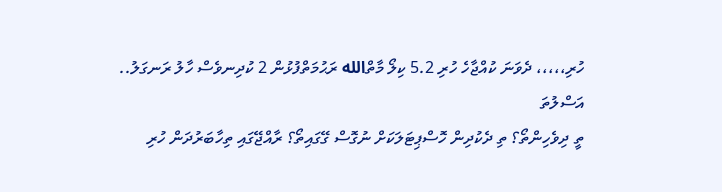ހުރި،،،،، ދެވަނަ ކުއްޖާހެ ހުރި 5.2 ކިލޯ މާތްالله ރަޙުމަތްފުޅުން 2 ކުދިނވެސް ހާލު ރަނގަލު..
އަސްލުތަ
ތީ ދިވެހިންތޯ؟ ތި ދެކުދިން ހޮސްޕިޓަލަކަށް ނުގޮސް ގޭގައިތޯ؟ ރާއްޖޭގައި ތިހާބަރުދަން ހުރި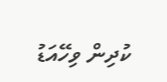ކުދިން ވިހޭއަޑު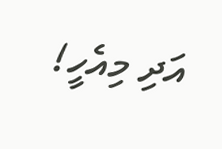އަދި މިއެހީ!